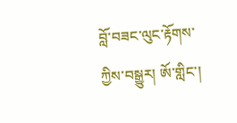བློ་བཟང་ལུང་རྟོགས་ཀྱིས་བསྒྱུར། ཨོ་གླིང་།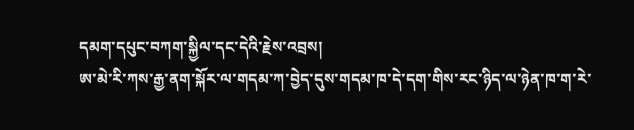དམག་དཔུང་བཀག་སྐྱིལ་དང་དེའི་རྗེས་འབྲས།
ཨ་མེ་རི་ཀས་རྒྱ་ནག་སྐོར་ལ་གདམ་ཀ་བྱེད་དུས་གདམ་ཁ་དེ་དག་གིས་རང་ཉིད་ལ་ཉེན་ཁ་ག་རེ་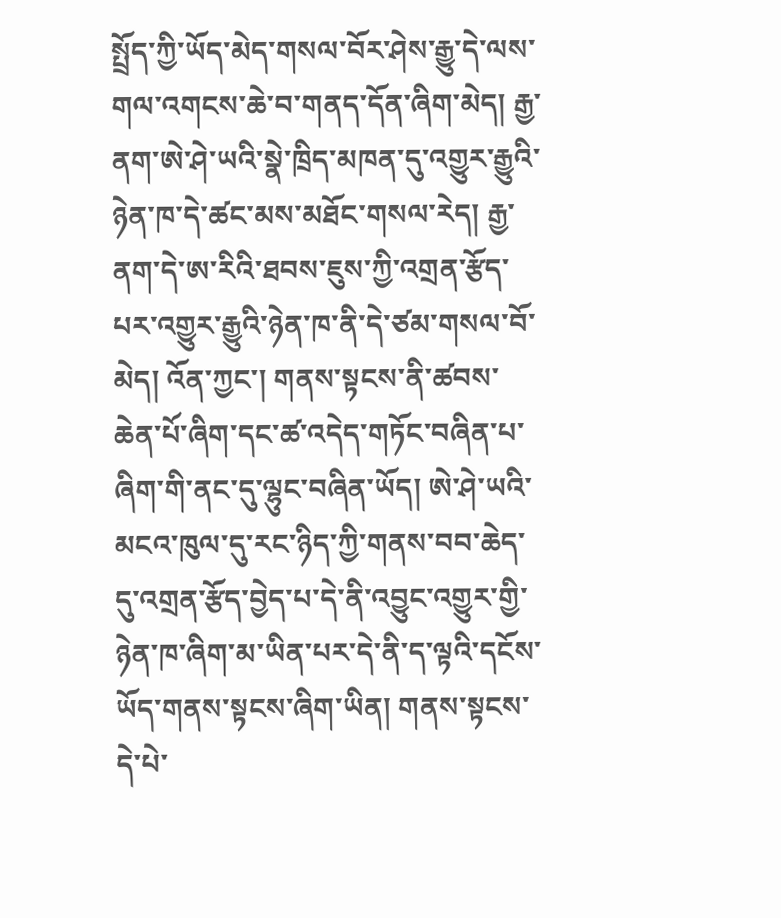སྤྲོད་ཀྱི་ཡོད་མེད་གསལ་བོར་ཤེས་རྒྱུ་དེ་ལས་གལ་འགངས་ཆེ་བ་གནད་དོན་ཞིག་མེད། རྒྱ་ནག་ཨེ་ཤེ་ཡའི་སྣེ་ཁྲིད་མཁན་དུ་འགྱུར་རྒྱུའི་ཉེན་ཁ་དེ་ཚང་མས་མཐོང་གསལ་རེད། རྒྱ་ནག་དེ་ཨ་རིའི་ཐབས་ཇུས་ཀྱི་འགྲན་རྩོད་པར་འགྱུར་རྒྱུའི་ཉེན་ཁ་ནི་དེ་ཙམ་གསལ་བོ་མེད། འོན་ཀྱང་། གནས་སྟངས་ནི་ཚབས་ཆེན་པོ་ཞིག་དང་ཚ་འདེད་གཏོང་བཞིན་པ་ཞིག་གི་ནང་དུ་ལྷུང་བཞིན་ཡོད། ཨེ་ཤེ་ཡའི་མངའ་ཁུལ་དུ་རང་ཉིད་ཀྱི་གནས་བབ་ཆེད་དུ་འགྲན་རྩོད་བྱེད་པ་དེ་ནི་འབྱུང་འགྱུར་གྱི་ཉེན་ཁ་ཞིག་མ་ཡིན་པར་དེ་ནི་ད་ལྟའི་དངོས་ཡོད་གནས་སྟངས་ཞིག་ཡིན། གནས་སྟངས་དེ་པེ་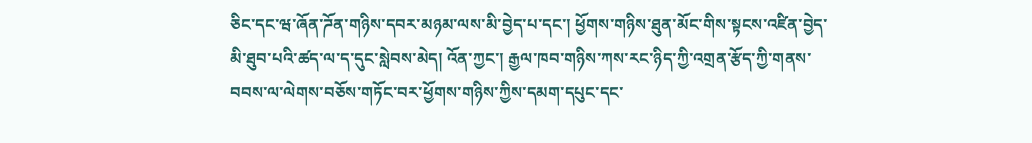ཅིང་དང་ཝ་ཞོན་ཌོན་གཉིས་དབར་མཉམ་ལས་མི་བྱེད་པ་དང་། ཕྱོགས་གཉིས་ཐུན་མོང་གིས་སྟངས་འཛིན་བྱེད་མི་ཐུབ་པའི་ཚད་ལ་ད་དུང་སླེབས་མེད། འོན་ཀྱང་། རྒྱལ་ཁབ་གཉིས་ཀས་རང་ཉིད་ཀྱི་འགྲན་རྩོད་ཀྱི་གནས་བབས་ལ་ལེགས་བཅོས་གཏོང་བར་ཕྱོགས་གཉིས་ཀྱིས་དམག་དཔུང་དང་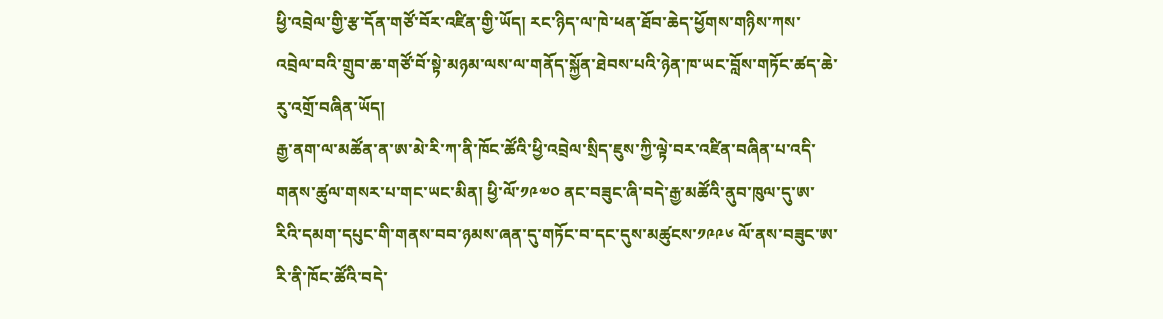ཕྱི་འབྲེལ་གྱི་རྩ་དོན་གཙོ་བོར་འཛིན་གྱི་ཡོད། རང་ཉིད་ལ་ཁེ་ཕན་ཐོབ་ཆེད་ཕྱོགས་གཉིས་ཀས་འབྲེལ་བའི་གྲུབ་ཆ་གཙོ་བོ་སྟེ་མཉམ་ལས་ལ་གནོད་སྐྱོན་ཐེབས་པའི་ཉེན་ཁ་ཡང་བློས་གཏོང་ཚད་ཆེ་རུ་འགྲོ་བཞིན་ཡོད།
རྒྱ་ནག་ལ་མཚོན་ན་ཨ་མེ་རི་ཀ་ནི་ཁོང་ཚོའི་ཕྱི་འབྲེལ་སྲིད་ཇུས་ཀྱི་ལྟེ་བར་འཛིན་བཞིན་པ་འདི་གནས་ཚུལ་གསར་པ་གང་ཡང་མིན། ཕྱི་ལོ་༡༩༧༠ ནང་བཟུང་ཞི་བདེ་རྒྱ་མཚོའི་ནུབ་ཁུལ་དུ་ཨ་རིའི་དམག་དཔུང་གི་གནས་བབ་ཉམས་ཞན་དུ་གཏོང་བ་དང་དུས་མཚུངས་༡༩༩༦ ལོ་ནས་བཟུང་ཨ་རི་ནི་ཁོང་ཚོའི་བདེ་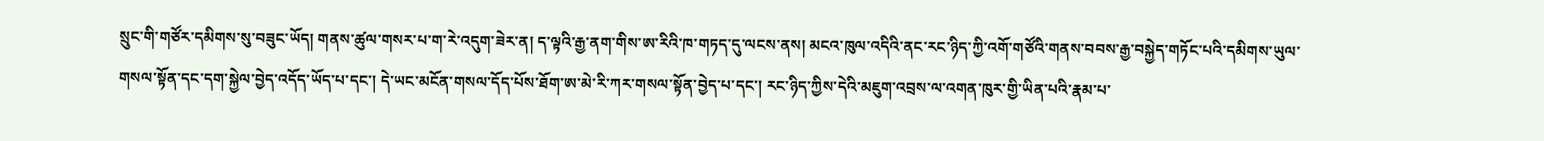སྲུང་གི་གཙོར་དམིགས་སུ་བཟུང་ཡོད། གནས་ཚུལ་གསར་པ་ག་རེ་འདུག་ཟེར་ན། ད་ལྟའི་རྒྱ་ནག་གིས་ཨ་རིའི་ཁ་གཏད་དུ་ལངས་ནས། མངའ་ཁུལ་འདིའི་ནང་རང་ཉིད་ཀྱི་འགོ་གཙོའི་གནས་བབས་རྒྱ་བསྐྱེད་གཏོང་པའི་དམིགས་ཡུལ་གསལ་སྟོན་དང་དག་སྐྱེལ་བྱེད་འདོད་ཡོད་པ་དང་། དེ་ཡང་མངོན་གསལ་དོད་པོས་ཐོག་ཨ་མེ་རི་ཀར་གསལ་སྟོན་བྱེད་པ་དང་། རང་ཉིད་ཀྱིས་དེའི་མཇུག་འབྲས་ལ་འགན་ཁུར་གྱི་ཡིན་པའི་རྣམ་པ་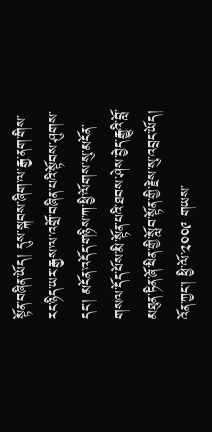སྟོན་བཞིན་ཡོད། དུས་སྐབས་ཞིག་ལ་རྒྱ་ནག་གིས་རང་ཉིད་ཡར་རྒྱས་ལ་འགྲོ་བཞིན་པའི་སྟོབས་ཤུགས་དང་། མངོན་འདོད་གཉིས་ཀ་ཕྱི་ལོགས་སུ་མངོན་གསལ་དོད་པོས་མི་སྟོན་པའི་ཐབས་ཤེས་བྱེད་རྒྱུའི་བློ་མཐུན་ཏིན་ཞོ་ཕིན་གྱི་སློབ་སྟོན་གྱི་རྗེས་སུ་འབྲང་ཡོད། འོན་ཀྱང་། ཕྱི་ལོ་༢༠༠༩ གཡས་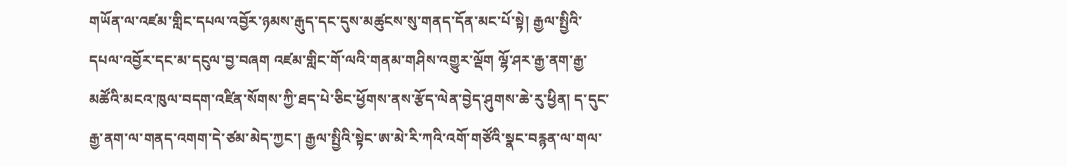གཡོན་ལ་འཛམ་གླིང་དཔལ་འབྱོར་ཉམས་རྒུད་དང་དུས་མཚུངས་སུ་གནད་དོན་མང་པོ་སྟེ། རྒྱལ་སྤྱིའི་དཔལ་འབྱོར་དང་མ་དངུལ་བྱ་བཞག འཛམ་གླིང་གོ་ལའི་གནམ་གཤིས་འགྱུར་ལྡོག ལྷོ་ཤར་རྒྱ་ནག་རྒྱ་མཚོའི་མངའ་ཁུལ་བདག་འཛིན་སོགས་ཀྱི་ཐད་པེ་ཅིང་ཕྱོགས་ནས་རྩོད་ལེན་བྱེད་ཤུགས་ཆེ་རུ་ཕྱིན། ད་དུང་རྒྱ་ནག་ལ་གནད་འགག་དེ་ཙམ་མེད་ཀྱང་། རྒྱལ་སྤྱིའི་སྟེང་ཨ་མེ་རི་ཀའི་འགོ་གཙོའི་སྣང་བརྙན་ལ་གལ་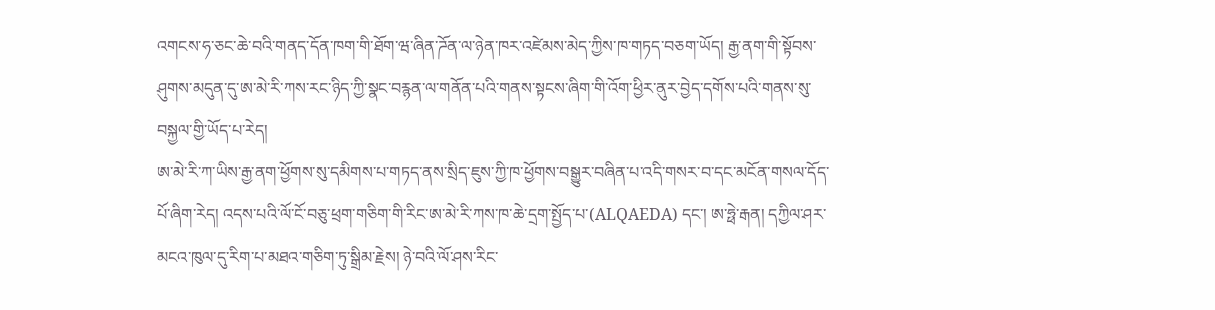འགངས་ཧ་ཅང་ཆེ་བའི་གནད་དོན་ཁག་གི་ཐོག་ཝ་ཞིན་ཌོན་ལ་ཉེན་ཁར་འཛེམས་མེད་ཀྱིས་ཁ་གཏད་བཅག་ཡོད། རྒྱ་ནག་གི་སྟོབས་ཤུགས་མདུན་དུ་ཨ་མེ་རི་ཀས་རང་ཉིད་ཀྱི་སྣང་བརྙན་ལ་གནོན་པའི་གནས་སྟངས་ཞིག་གི་འོག་ཕྱིར་ནུར་བྱེད་དགོས་པའི་གནས་སུ་བསྐྱལ་གྱི་ཡོད་པ་རེད།
ཨ་མེ་རི་ཀ་ཡིས་རྒྱ་ནག་ཕྱོགས་སུ་དམིགས་པ་གཏད་ནས་སྲིད་ཇུས་ཀྱི་ཁ་ཕྱོགས་བསྒྱུར་བཞིན་པ་འདི་གསར་བ་དང་མངོན་གསལ་དོད་པོ་ཞིག་རེད། འདས་པའི་ལོ་ངོ་བཅུ་ཕྲག་གཅིག་གི་རིང་ཨ་མེ་རི་ཀས་ཁ་ཆེ་དྲག་སྤྱོད་པ་(ALQAEDA) དང་། ཨ་ཧྥེ་རྒན། དཀྱིལ་ཤར་མངའ་ཁུལ་དུ་རིག་པ་མཐའ་གཅིག་ཏུ་སྒྲིམ་རྗེས། ཉེ་བའི་ལོ་ཤས་རིང་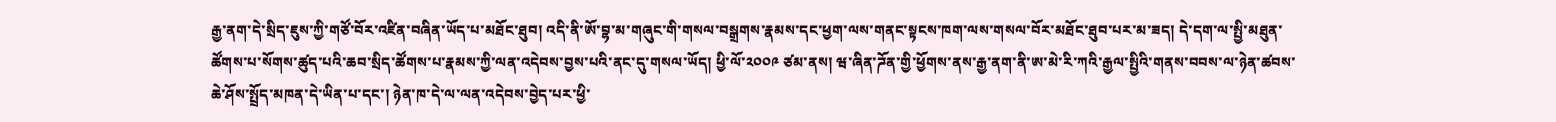རྒྱ་ནག་དེ་སྲིད་ཇུས་ཀྱི་གཙོ་བོར་འཛིན་བཞིན་ཡོད་པ་མཐོང་ཐུབ། འདི་ནི་ཨོ་བྷ་མ་གཞུང་གི་གསལ་བསྒྲགས་རྣམས་དང་ཕྱག་ལས་གནང་སྟངས་ཁག་ལས་གསལ་བོར་མཐོང་ཐུབ་པར་མ་ཟད། དེ་དག་ལ་སྤྱི་མཐུན་ཚོགས་པ་སོགས་ཚུད་པའི་ཆབ་སྲིད་ཚོགས་པ་རྣམས་ཀྱི་ལན་འདེབས་བྱས་པའི་ནང་དུ་གསལ་ཡོད། ཕྱི་ལོ་༢༠༠༩ ཙམ་ནས། ཝ་ཞིན་ཌོན་གྱི་ཕྱོགས་ནས་རྒྱ་ནག་ནི་ཨ་མེ་རི་ཀའི་རྒྱལ་སྤྱིའི་གནས་བབས་ལ་ཉེན་ཚབས་ཆེ་ཤོས་སྤྲོད་མཁན་དེ་ཡིན་པ་དང་། ཉེན་ཁ་དེ་ལ་ལན་འདེབས་བྱེད་པར་ཕྱི་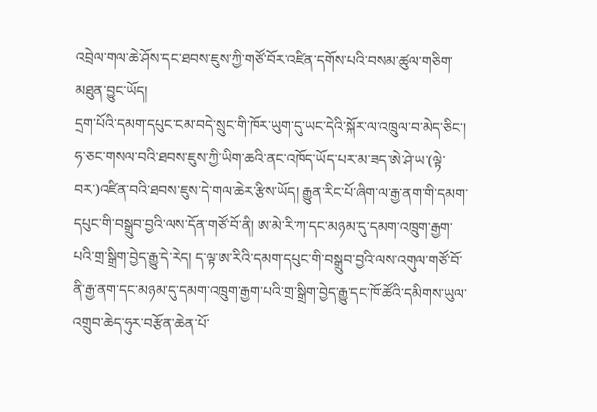འབྲེལ་གལ་ཆེ་ཤོས་དང་ཐབས་ཇུས་ཀྱི་གཙོ་བོར་འཛིན་དགོས་པའི་བསམ་ཚུལ་གཅིག་མཐུན་བྱུང་ཡོད།
དྲག་པོའི་དམག་དཔུང་ངམ་བདེ་སྲུང་གི་ཁོར་ཡུག་དུ་ཡང་དེའི་སྐོར་ལ་འཁྲུལ་བ་མེད་ཅིང་། ཧ་ཅང་གསལ་བའི་ཐབས་ཇུས་ཀྱི་ཡིག་ཆའི་ནང་འཁོད་ཡོད་པར་མ་ཟད་ཨེ་ཤེ་ཡ་(ལྟེ་བར་)འཛིན་བའི་ཐབས་ཇུས་དེ་གལ་ཆེར་རྩིས་ཡོད། རྒྱུན་རིང་པོ་ཞིག་ལ་རྒྱ་ནག་གི་དམག་དཔུང་གི་བསྒྲུབ་བྱའི་ལས་དོན་གཙོ་བོ་ནི། ཨ་མེ་རི་ཀ་དང་མཉམ་དུ་དམག་འཁྲུག་རྒྱག་པའི་གྲ་སྒྲིག་བྱེད་རྒྱུ་དེ་རེད། ད་ལྟ་ཨ་རིའི་དམག་དཔུང་གི་བསྒྲུབ་བྱའི་ལས་འགུལ་གཙོ་བོ་ནི་རྒྱ་ནག་དང་མཉམ་དུ་དམག་འཁྲུག་རྒྱག་པའི་གྲ་སྒྲིག་བྱེད་རྒྱུ་དང་ཁོ་ཚོའི་དམིགས་ཡུལ་འགྲུབ་ཆེད་ཧུར་བརྩོན་ཆེན་པོ་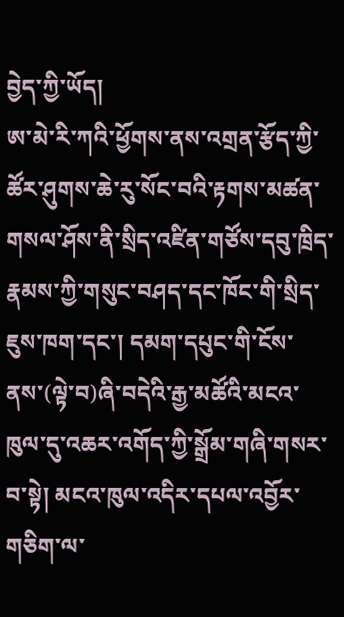བྱེད་ཀྱི་ཡོད།
ཨ་མེ་རི་ཀའི་ཕྱོགས་ནས་འགྲན་རྩོད་ཀྱི་ཚོར་ཤུགས་ཆེ་རུ་སོང་བའི་རྟགས་མཚན་གསལ་ཤོས་ནི་སྲིད་འཛིན་གཙོས་དབུ་ཁྲིད་རྣམས་ཀྱི་གསུང་བཤད་དང་ཁོང་གི་སྲིད་ཇུས་ཁག་དང་། དམག་དཔུང་གི་ངོས་ནས་(ལྟེ་བ)ཞི་བདེའི་རྒྱ་མཚོའི་མངའ་ཁུལ་དུ་འཆར་འགོད་ཀྱི་སྒྲོམ་གཞི་གསར་བ་སྟེ། མངའ་ཁུལ་འདིར་དཔལ་འབྱོར་གཅིག་ལ་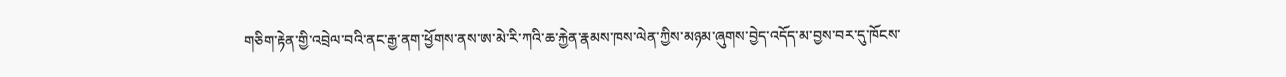གཅིག་རྟེན་གྱི་འབྲེལ་བའི་ནང་རྒྱ་ནག་ཕྱོགས་ནས་ཨ་མེ་རི་ཀའི་ཆ་རྐྱེན་རྣམས་ཁས་ལེན་ཀྱིས་མཉམ་ཞུགས་བྱེད་འདོད་མ་བྱས་བར་དུ་ཁོངས་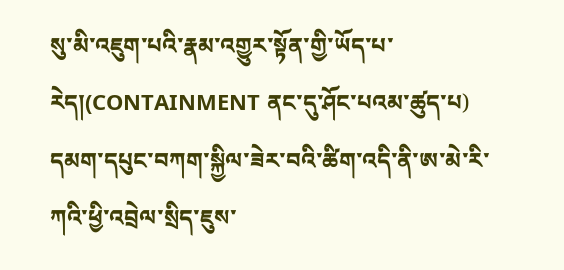སུ་མི་འཇུག་པའི་རྣམ་འགྱུར་སྟོན་གྱི་ཡོད་པ་རེད།(CONTAINMENT ནང་དུ་ཤོང་པའམ་ཚུད་པ) དམག་དཔུང་བཀག་སྐྱིལ་ཟེར་བའི་ཚིག་འདི་ནི་ཨ་མེ་རི་ཀའི་ཕྱི་འབྲེལ་སྲིད་ཇུས་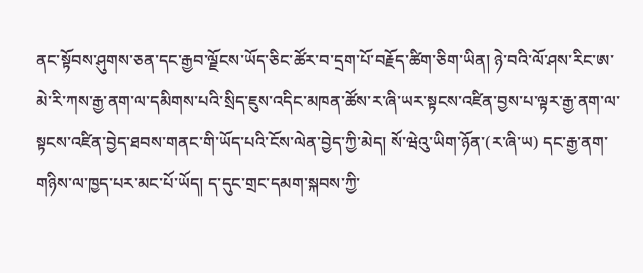ནང་སྟོབས་ཤུགས་ཅན་དང་རྒྱབ་ལྗོངས་ཡོད་ཅིང་ཚོར་བ་དྲག་པོ་བརྗོད་ཚིག་ཅིག་ཡིན། ཉེ་བའི་ལོ་ཤས་རིང་ཨ་མེ་རི་ཀས་རྒྱ་ནག་ལ་དམིགས་པའི་སྲིད་ཇུས་འདིང་མཁན་ཚོས་ར་ཞི་ཡར་སྟངས་འཛིན་བྱས་པ་ལྟར་རྒྱ་ནག་ལ་སྟངས་འཛིན་བྱེད་ཐབས་གནང་གི་ཡོད་པའི་ངོས་ལེན་བྱེད་ཀྱི་མེད། སོ་ཝེའུ་ཡིག་ཉོན་(ར་ཞི་ཡ) དང་རྒྱ་ནག་གཉིས་ལ་ཁྱད་པར་མང་པོ་ཡོད། ད་དུང་གྲང་དམག་སྐབས་ཀྱི་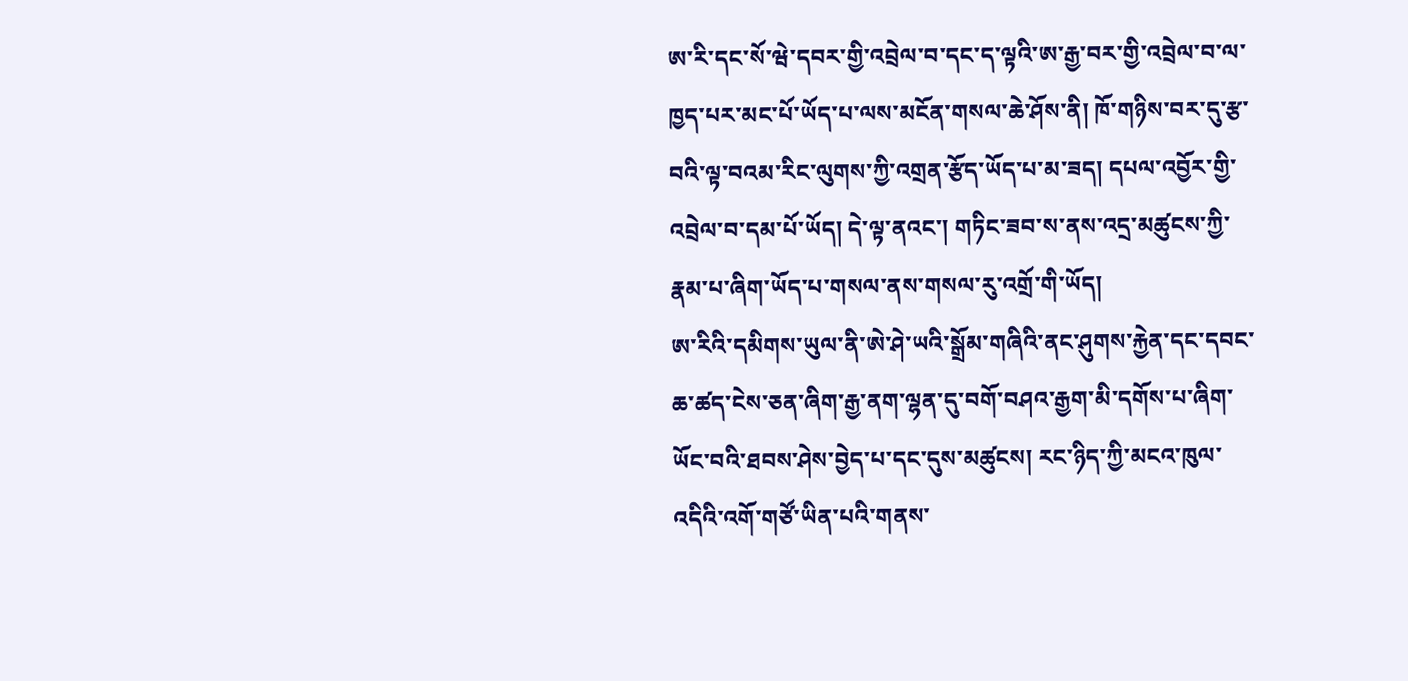ཨ་རི་དང་སོ་ཝེ་དབར་གྱི་འབྲེལ་བ་དང་ད་ལྟའི་ཨ་རྒྱ་བར་གྱི་འབྲེལ་བ་ལ་ཁྱད་པར་མང་པོ་ཡོད་པ་ལས་མངོན་གསལ་ཆེ་ཤོས་ནི། ཁོ་གཉིས་བར་དུ་རྩ་བའི་ལྟ་བའམ་རིང་ལུགས་ཀྱི་འགྲན་རྩོད་ཡོད་པ་མ་ཟད། དཔལ་འབྱོར་གྱི་འབྲེལ་བ་དམ་པོ་ཡོད། དེ་ལྟ་ནའང་། གཏིང་ཟབ་ས་ནས་འདྲ་མཚུངས་ཀྱི་རྣམ་པ་ཞིག་ཡོད་པ་གསལ་ནས་གསལ་རུ་འགྲོ་གི་ཡོད།
ཨ་རིའི་དམིགས་ཡུལ་ནི་ཨེ་ཤེ་ཡའི་སྒྲོམ་གཞིའི་ནང་ཤུགས་རྐྱེན་དང་དབང་ཆ་ཚད་ངེས་ཅན་ཞིག་རྒྱ་ནག་ལྷན་དུ་བགོ་བཤའ་རྒྱག་མི་དགོས་པ་ཞིག་ཡོང་བའི་ཐབས་ཤེས་བྱེད་པ་དང་དུས་མཚུངས། རང་ཉིད་ཀྱི་མངའ་ཁུལ་འདིའི་འགོ་གཙོ་ཡིན་པའི་གནས་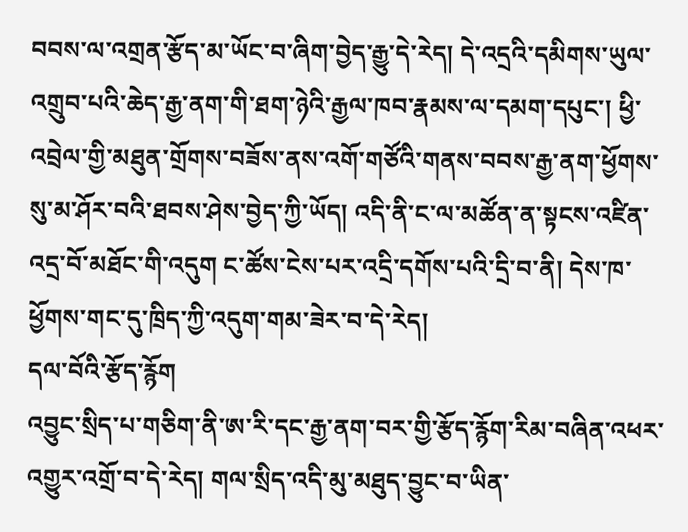བབས་ལ་འགྲན་རྩོད་མ་ཡོང་བ་ཞིག་བྱེད་རྒྱུ་དེ་རེད། དེ་འདྲའི་དམིགས་ཡུལ་འགྲུབ་པའི་ཆེད་རྒྱ་ནག་གི་ཐག་ཉེའི་རྒྱལ་ཁབ་རྣམས་ལ་དམག་དཔུང་། ཕྱི་འབྲེལ་གྱི་མཐུན་གྲོགས་བཟོས་ནས་འགོ་གཙོའི་གནས་བབས་རྒྱ་ནག་ཕྱོགས་སུ་མ་ཤོར་བའི་ཐབས་ཤེས་བྱེད་ཀྱི་ཡོད། འདི་ནི་ང་ལ་མཚོན་ན་སྟངས་འཛིན་འདྲ་བོ་མཐོང་གི་འདུག ང་ཚོས་ངེས་པར་འདྲི་དགོས་པའི་དྲི་བ་ནི། དེས་ཁ་ཕྱོགས་གང་དུ་ཁྲིད་ཀྱི་འདུག་གམ་ཟེར་བ་དེ་རེད།
དལ་བོའི་རྩོད་རྙོག
འབྱུང་སྲིད་པ་གཅིག་ནི་ཨ་རི་དང་རྒྱ་ནག་བར་གྱི་རྩོད་རྙོག་རིམ་བཞིན་འཕར་འགྱུར་འགྲོ་བ་དེ་རེད། གལ་སྲིད་འདི་མུ་མཐུད་བྱུང་བ་ཡིན་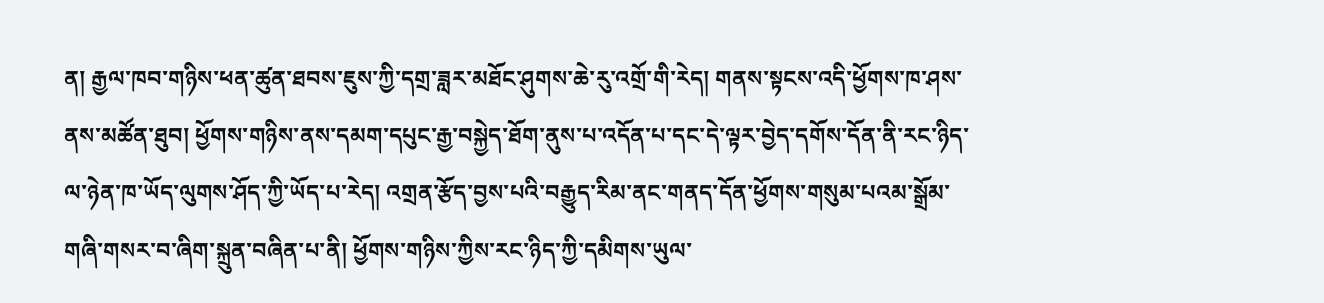ན། རྒྱལ་ཁབ་གཉིས་ཕན་ཚུན་ཐབས་ཇུས་ཀྱི་དགྲ་ཟླར་མཐོང་ཤུགས་ཆེ་རུ་འགྲོ་གི་རེད། གནས་སྟངས་འདི་ཕྱོགས་ཁ་ཤས་ནས་མཚོན་ཐུབ། ཕྱོགས་གཉིས་ནས་དམག་དཔུང་རྒྱ་བསྐྱེད་ཐོག་ནུས་པ་འདོན་པ་དང་དེ་ལྟར་བྱེད་དགོས་དོན་ནི་རང་ཉིད་ལ་ཉེན་ཁ་ཡོད་ལུགས་ཤོད་ཀྱི་ཡོད་པ་རེད། འགྲན་རྩོད་བྱས་པའི་བརྒྱུད་རིམ་ནང་གནད་དོན་ཕྱོགས་གསུམ་པའམ་སྒྲོམ་གཞི་གསར་བ་ཞིག་སྐྲུན་བཞིན་པ་ནི། ཕྱོགས་གཉིས་ཀྱིས་རང་ཉིད་ཀྱི་དམིགས་ཡུལ་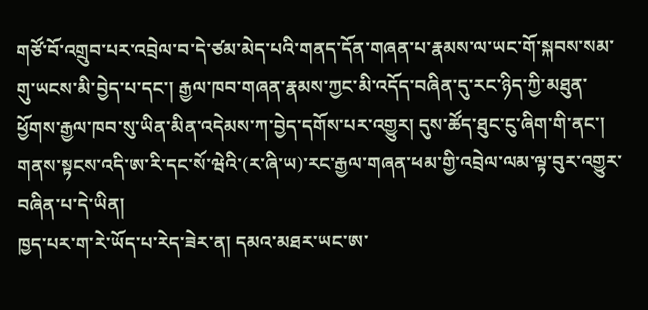གཙོ་བོ་འགྲུབ་པར་འབྲེལ་བ་དེ་ཙམ་མེད་པའི་གནད་དོན་གཞན་པ་རྣམས་ལ་ཡང་གོ་སྐབས་སམ་གུ་ཡངས་མི་བྱེད་པ་དང་། རྒྱལ་ཁབ་གཞན་རྣམས་ཀྱང་མི་འདོད་བཞིན་དུ་རང་ཉིད་ཀྱི་མཐུན་ཕྱོགས་རྒྱལ་ཁབ་སུ་ཡིན་མིན་འདེམས་ཀ་བྱེད་དགོས་པར་འགྱུར། དུས་ཚོད་ཐུང་ངུ་ཞིག་གི་ནང་། གནས་སྟངས་འདི་ཨ་རི་དང་སོ་ཝེའི་(ར་ཞི་ཡ)་རང་རྒྱལ་གཞན་ཕམ་གྱི་འབྲེལ་ལམ་ལྟ་བུར་འགྱུར་བཞིན་པ་དེ་ཡིན།
ཁྱད་པར་ག་རེ་ཡོད་པ་རེད་ཟེར་ན། དམའ་མཐར་ཡང་ཨ་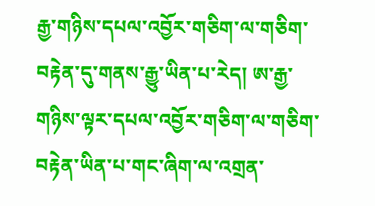རྒྱ་གཉིས་དཔལ་འབྱོར་གཅིག་ལ་གཅིག་བརྟེན་དུ་གནས་རྒྱུ་ཡིན་པ་རེད། ཨ་རྒྱ་གཉིས་ལྟར་དཔལ་འབྱོར་གཅིག་ལ་གཅིག་བརྟེན་ཡིན་པ་གང་ཞིག་ལ་འགྲན་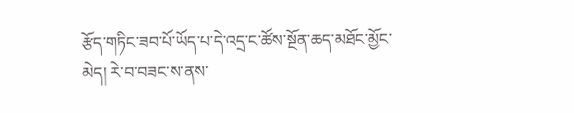རྩོད་གཏིང་ཟབ་པོ་ཡོད་པ་དེ་འདྲ་ང་ཚོས་སྔོན་ཆད་མཐོང་མྱོང་མེད། རེ་བ་བཟང་ས་ནས་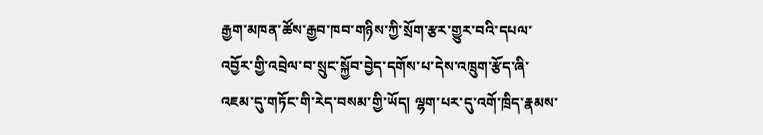རྒྱག་མཁན་ཚོས་རྒྱབ་ཁབ་གཉིས་ཀྱི་སྲོག་རྩར་གྱུར་བའི་དཔལ་འབྱོར་གྱི་འབྲེལ་བ་སྲུང་སྐྱོབ་བྱེད་དགོས་པ་དེས་འཁྲུག་རྩོད་ཞི་འཇམ་དུ་གཏོང་གི་རེད་བསམ་གྱི་ཡོད། ལྷག་པར་དུ་འགོ་ཁྲིད་རྣམས་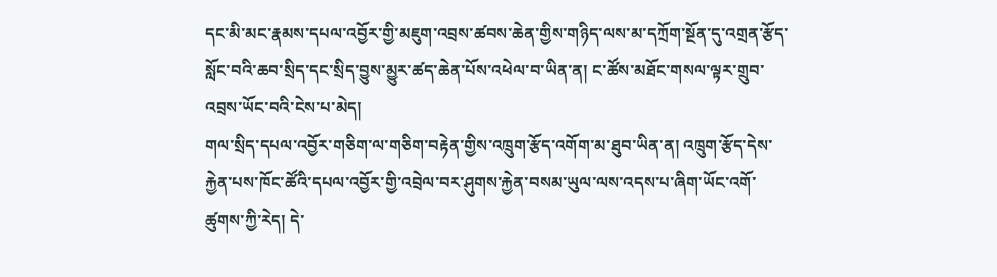དང་མི་མང་རྣམས་དཔལ་འབྱོར་གྱི་མཇུག་འབྲས་ཚབས་ཆེན་གྱིས་གཉིད་ལས་མ་དཀྲོག་སྔོན་དུ་འགྲན་རྩོད་སློང་བའི་ཆབ་སྲིད་དང་སྲིད་བྱུས་མྱུར་ཚད་ཆེན་པོས་འཕེལ་བ་ཡིན་ན། ང་ཚོས་མཐོང་གསལ་ལྟར་གྲུབ་འབྲས་ཡོང་བའི་ངེས་པ་མེད།
གལ་སྲིད་དཔལ་འབྱོར་གཅིག་ལ་གཅིག་བརྟེན་གྱིས་འཁྲུག་རྩོད་འགོག་མ་ཐུབ་ཡིན་ན། འཁྲུག་རྩོད་དེས་རྐྱེན་པས་ཁོང་ཚོའི་དཔལ་འབྱོར་གྱི་འབྲེལ་བར་ཤུགས་རྐྱེན་བསམ་ཡུལ་ལས་འདས་པ་ཞིག་ཡོང་འགོ་ཚུགས་ཀྱི་རེད། དེ་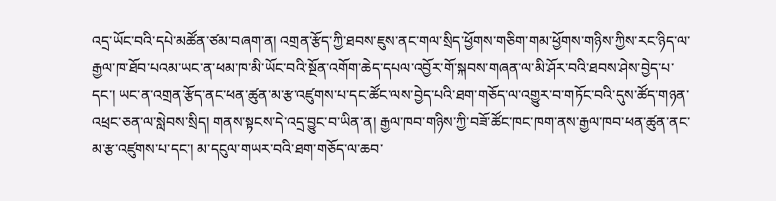འདྲ་ཡོང་བའི་དཔེ་མཚོན་ཙམ་བཞག་ན། འགྲན་རྩོད་ཀྱི་ཐབས་ཇུས་ནང་གལ་སྲིད་ཕྱོགས་གཅིག་གམ་ཕྱོགས་གཉིས་ཀྱིས་རང་ཉིད་ལ་རྒྱལ་ཁ་ཐོབ་པའམ་ཡང་ན་ཕམ་ཁ་མི་ཡོང་བའི་སྔོན་འགོག་ཆེད་དཔལ་འབྱོར་གོ་སྐབས་གཞན་ལ་མི་ཤོར་བའི་ཐབས་ཤེས་བྱེད་པ་དང་། ཡང་ན་འགྲན་རྩོད་ནང་ཕན་ཚུན་མ་རྩ་འཛུགས་པ་དང་ཚོང་ལས་བྱེད་པའི་ཐག་གཅོད་ལ་འགྱུར་བ་གཏོང་བའི་དུས་ཚོད་གཉན་འཕྲང་ཅན་ལ་སླེབས་སྲིད། གནས་སྟངས་དེ་འདྲ་བྱུང་བ་ཡིན་ན། རྒྱལ་ཁབ་གཉིས་ཀྱི་བཟོ་ཚོང་ཁང་ཁག་ནས་རྒྱལ་ཁབ་ཕན་ཚུན་ནང་མ་རྩ་འཛུགས་པ་དང་། མ་དངུལ་གཡར་བའི་ཐག་གཅོད་ལ་ཆབ་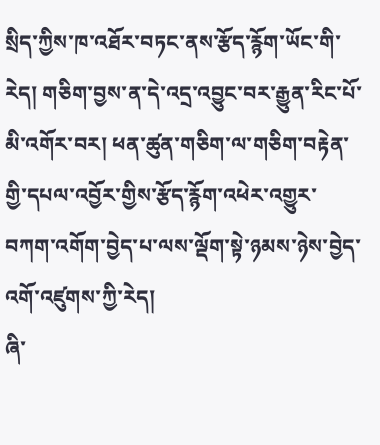སྲིད་ཀྱིས་ཁ་འཐོར་བཏང་ནས་རྩོད་རྙོག་ཡོང་གི་རེད། གཅིག་བྱས་ན་དེ་འདྲ་འབྱུང་བར་རྒྱུན་རིང་པོ་མི་འགོར་བར། ཕན་ཚུན་གཅིག་ལ་གཅིག་བརྟེན་གྱི་དཔལ་འབྱོར་གྱིས་རྩོད་རྙོག་འཕེར་འགྱུར་བཀག་འགོག་བྱེད་པ་ལས་ལྡོག་སྟེ་ཉམས་ཉེས་བྱེད་འགོ་འཛུགས་ཀྱི་རེད།
ཞི་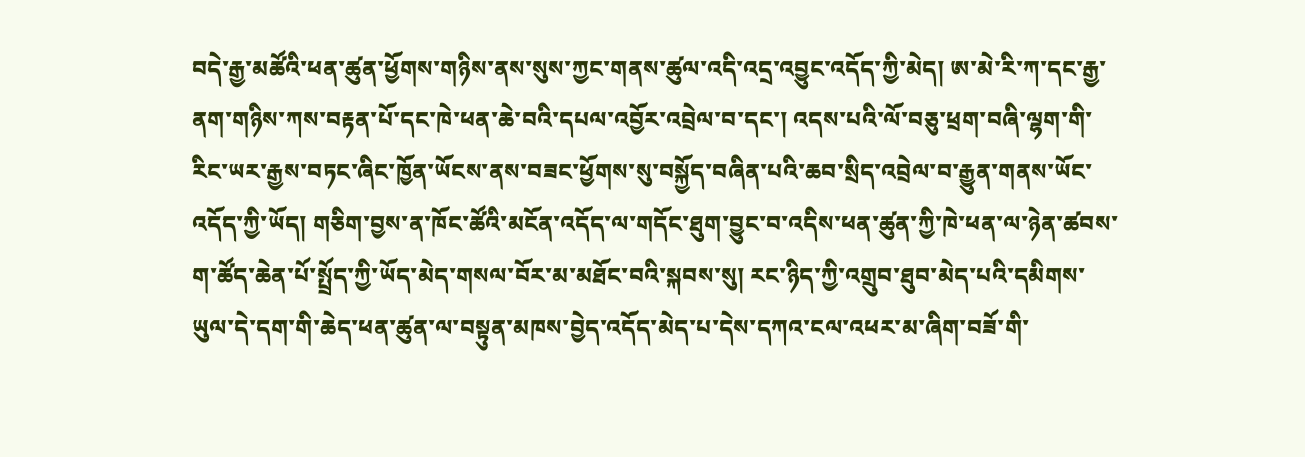བདེ་རྒྱ་མཚོའི་ཕན་ཚུན་ཕྱོགས་གཉིས་ནས་སུས་ཀྱང་གནས་ཚུལ་འདི་འདྲ་འབྱུང་འདོད་ཀྱི་མེད། ཨ་མེ་རི་ཀ་དང་རྒྱ་ནག་གཉིས་ཀས་བརྟན་པོ་དང་ཁེ་ཕན་ཆེ་བའི་དཔལ་འབྱོར་འབྲེལ་བ་དང་། འདས་པའི་ལོ་བཅུ་ཕྲག་བཞི་ལྷག་གི་རིང་ཡར་རྒྱས་བཏང་ཞིང་ཁྱོན་ཡོངས་ནས་བཟང་ཕྱོགས་སུ་བསྐྱོད་བཞིན་པའི་ཆབ་སྲིད་འབྲེལ་བ་རྒྱུན་གནས་ཡོང་འདོད་ཀྱི་ཡོད། གཅིག་བྱས་ན་ཁོང་ཚོའི་མངོན་འདོད་ལ་གདོང་ཐུག་བྱུང་བ་འདིས་ཕན་ཚུན་ཀྱི་ཁེ་ཕན་ལ་ཉེན་ཚབས་ག་ཚོད་ཆེན་པོ་སྤྲོད་ཀྱི་ཡོད་མེད་གསལ་བོར་མ་མཐོང་བའི་སྐབས་སུ། རང་ཉིད་ཀྱི་འགྲུབ་ཐུབ་མེད་པའི་དམིགས་ཡུལ་དེ་དག་གི་ཆེད་ཕན་ཚུན་ལ་བསྟུན་མཁས་བྱེད་འདོད་མེད་པ་དེས་དཀའ་ངལ་འཕར་མ་ཞིག་བཟོ་གི་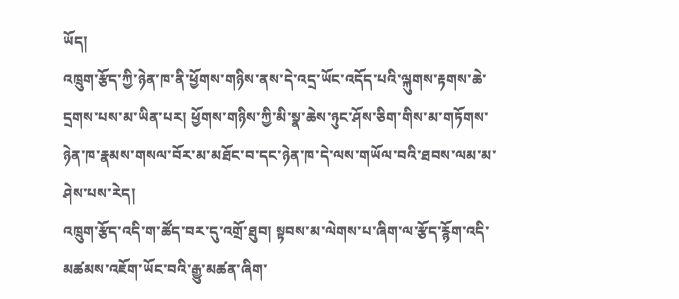ཡོད།
འཁྲུག་རྩོད་ཀྱི་ཉེན་ཁ་ནི་ཕྱོགས་གཉིས་ནས་དེ་འདྲ་ཡོང་འདོད་པའི་ལྐུགས་རྟགས་ཆེ་དྲགས་པས་མ་ཡིན་པར། ཕྱོགས་གཉིས་ཀྱི་མི་སྣ་ཆེས་ཉུང་ཤོས་ཅིག་གིས་མ་གཏོགས་ཉེན་ཁ་རྣམས་གསལ་བོར་མ་མཐོང་བ་དང་ཉེན་ཁ་དེ་ལས་གཡོལ་བའི་ཐབས་ལམ་མ་ཤེས་པས་རེད།
འཁྲུག་རྩོད་འདི་ག་ཚོད་བར་དུ་འགྲོ་ཐུབ། སྟབས་མ་ལེགས་པ་ཞིག་ལ་རྩོད་རྙོག་འདི་མཚམས་འཇོག་ཡོང་བའི་རྒྱུ་མཚན་ཞིག་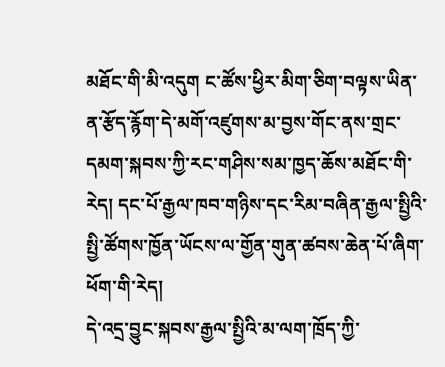མཐོང་གི་མི་འདུག ང་ཚོས་ཕྱིར་མིག་ཅིག་བལྟས་ཡིན་ན་རྩོད་རྙོག་དེ་མགོ་འཛུགས་མ་བྱས་གོང་ནས་གྲང་དམག་སྐབས་ཀྱི་རང་གཤིས་སམ་ཁྱད་ཆོས་མཐོང་གི་རེད། དང་པོ་རྒྱལ་ཁབ་གཉིས་དང་རིམ་བཞིན་རྒྱལ་སྤྱིའི་སྤྱི་ཚོགས་ཁྱོན་ཡོངས་ལ་གྱོན་གུན་ཚབས་ཆེན་པོ་ཞིག་ཕོག་གི་རེད།
དེ་འདྲ་བྱུང་སྐབས་རྒྱལ་སྤྱིའི་མ་ལག་ཁྲོད་ཀྱི་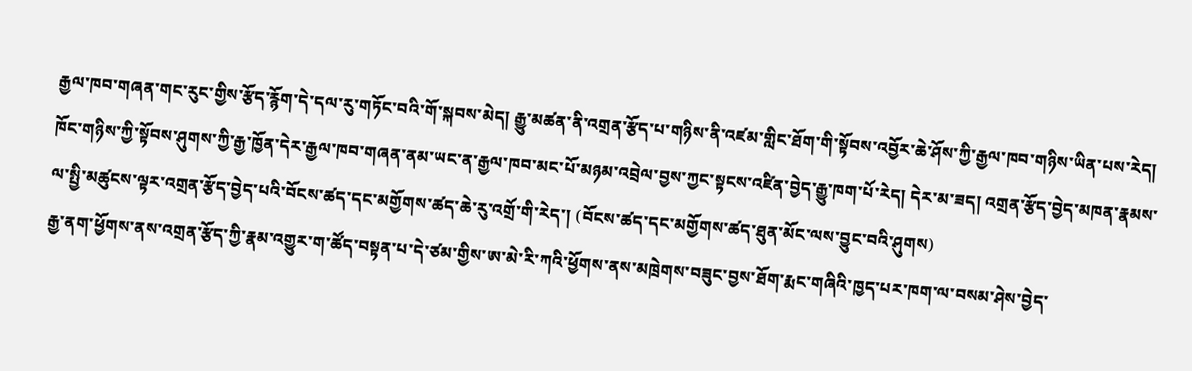རྒྱལ་ཁབ་གཞན་གང་རུང་གྱིས་རྩོད་རྙོག་དེ་དལ་རུ་གཏོང་བའི་གོ་སྐབས་མེད། རྒྱུ་མཚན་ནི་འགྲན་རྩོད་པ་གཉིས་ནི་འཛམ་གླིང་ཐོག་གི་སྟོབས་འབྱོར་ཆེ་ཤོས་ཀྱི་རྒྱལ་ཁབ་གཉིས་ཡིན་པས་རེད། ཁོང་གཉིས་ཀྱི་སྟོབས་ཤུགས་ཀྱི་རྒྱ་ཁྱོན་དེར་རྒྱལ་ཁབ་གཞན་ནམ་ཡང་ན་རྒྱལ་ཁབ་མང་པོ་མཉམ་འབྲེལ་བྱས་ཀྱང་སྟངས་འཛིན་བྱེད་རྒྱུ་ཁག་པོ་རེད། དེར་མ་ཟད། འགྲན་རྩོད་བྱེད་མཁན་རྣམས་ལ་སྤྱི་མཚུངས་ལྟར་འགྲན་རྩོད་བྱེད་པའི་བོངས་ཚད་དང་མགྱོགས་ཚད་ཆེ་རུ་འགྲོ་གི་རེད་། (བོངས་ཚད་དང་མགྱོགས་ཚད་ཐུན་མོང་ལས་བྱུང་བའི་ཤུགས)
རྒྱ་ནག་ཕྱོགས་ནས་འགྲན་རྩོད་ཀྱི་རྣམ་འགྱུར་ག་ཚོད་བསྟན་པ་དེ་ཙམ་གྱིས་ཨ་མེ་རི་ཀའི་ཕྱོགས་ནས་མཁྲེགས་བཟུང་བྱས་ཐོག་རྨང་གཞིའི་ཁྱད་པར་ཁག་ལ་བསམ་ཤེས་བྱེད་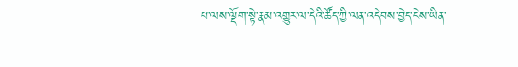པ་ལས་ལྡོག་སྟེ་རྣམ་འགྱུར་ལ་དེའི་ཚོད་ཀྱི་ལན་འདེབས་བྱེད་ངེས་ཡིན་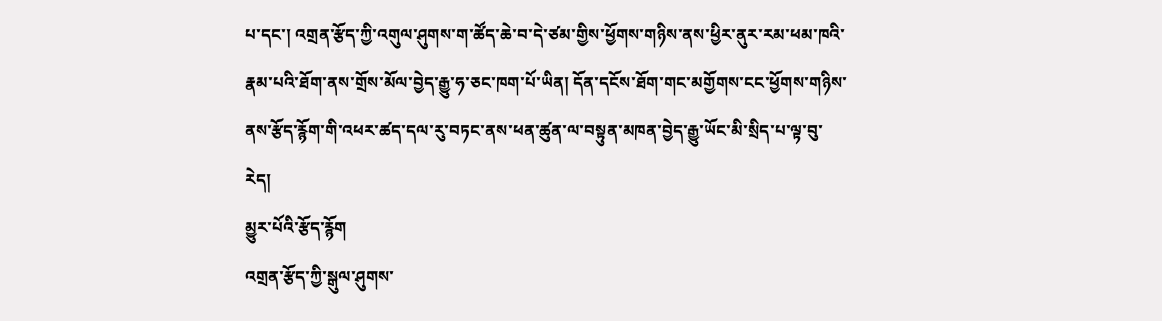པ་དང་། འགྲན་རྩོད་ཀྱི་འགུལ་ཤུགས་ག་ཚོད་ཆེ་བ་དེ་ཙམ་གྱིས་ཕྱོགས་གཉིས་ནས་ཕྱིར་ནུར་རམ་ཕམ་ཁའི་རྣམ་པའི་ཐོག་ནས་གྲོས་མོལ་བྱེད་རྒྱུ་ཧ་ཅང་ཁག་པོ་ཡིན། དོན་དངོས་ཐོག་གང་མགྱོགས་ངང་ཕྱོགས་གཉིས་ནས་རྩོད་རྙོག་གི་འཕར་ཚད་དལ་རུ་བཏང་ནས་ཕན་ཚུན་ལ་བསྟུན་མཁན་བྱེད་རྒྱུ་ཡོང་མི་སྲིད་པ་ལྟ་བུ་རེད།
མྱུར་པོའི་རྩོད་རྙོག
འགྲན་རྩོད་ཀྱི་སྒུལ་ཤུགས་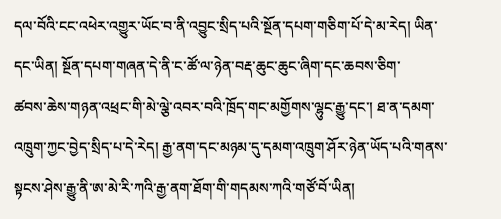དལ་བོའི་ངང་འཕེར་འགྱུར་ཡོང་བ་ནི་འབྱུང་སྲིད་པའི་སྔོན་དཔག་གཅིག་པོ་དེ་མ་རེད། ཡིན་དང་ཡིན། སྔོན་དཔག་གཞན་དེ་ནི་ང་ཚོ་ལ་ཉེན་བརྡ་ཆུང་ཆུང་ཞིག་དང་ཆབས་ཅིག་
ཚབས་ཆེས་གཉན་འཕྲང་གི་མེ་ལྕེ་འབར་བའི་ཁྲོད་གང་མགྱོགས་ལྷུང་རྒྱུ་དང་། ཐ་ན་དམག་འཁྲུག་ཀྱང་བྱེད་སྲིད་པ་དེ་རེད། རྒྱ་ནག་དང་མཉམ་དུ་དམག་འཁྲུག་ཤོར་ཉེན་ཡོད་པའི་གནས་སྟངས་ཤེས་རྒྱུ་ནི་ཨ་མེ་རི་ཀའི་རྒྱ་ནག་ཐོག་གི་གདམས་ཀའི་གཙོ་བོ་ཡིན།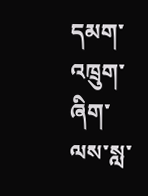དམག་འཁྲུག་ཞིག་ལས་སླ་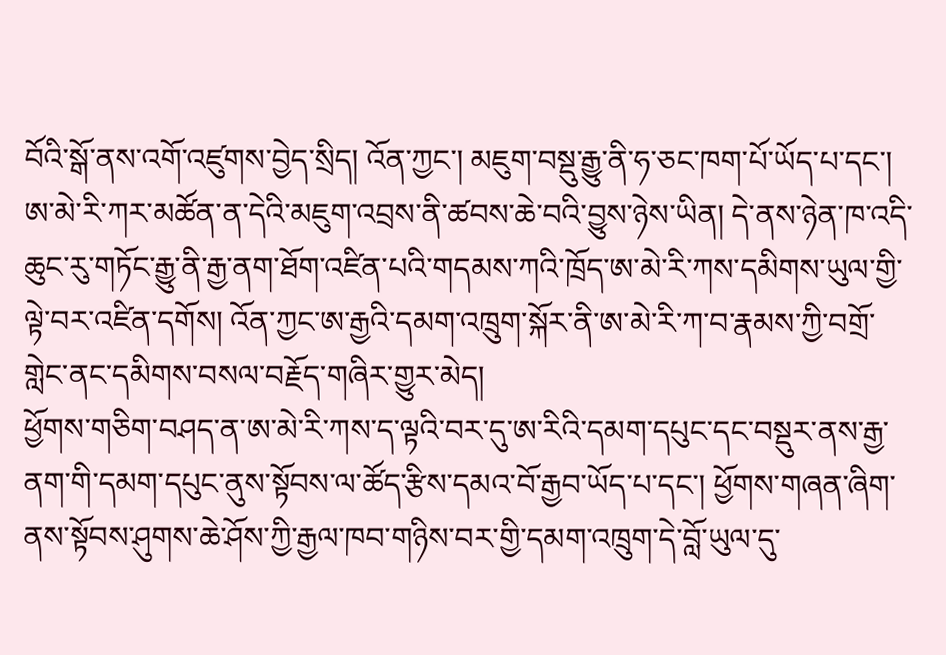བོའི་སྒོ་ནས་འགོ་འཛུགས་བྱེད་སྲིད། འོན་ཀྱང་། མཇུག་བསྡུ་རྒྱུ་ནི་ཧ་ཅང་ཁག་པོ་ཡོད་པ་དང་། ཨ་མེ་རི་ཀར་མཚོན་ན་དེའི་མཇུག་འབྲས་ནི་ཚབས་ཆེ་བའི་བྱུས་ཉེས་ཡིན། དེ་ནས་ཉེན་ཁ་འདི་ཆུང་རུ་གཏོང་རྒྱུ་ནི་རྒྱ་ནག་ཐོག་འཛིན་པའི་གདམས་ཀའི་ཁྲོད་ཨ་མེ་རི་ཀས་དམིགས་ཡུལ་གྱི་ལྟེ་བར་འཛིན་དགོས། འོན་ཀྱང་ཨ་རྒྱའི་དམག་འཁྲུག་སྐོར་ནི་ཨ་མེ་རི་ཀ་བ་རྣམས་ཀྱི་བགྲོ་གླེང་ནང་དམིགས་བསལ་བརྗོད་གཞིར་གྱུར་མེད།
ཕྱོགས་གཅིག་བཤད་ན་ཨ་མེ་རི་ཀས་ད་ལྟའི་བར་དུ་ཨ་རིའི་དམག་དཔུང་དང་བསྡུར་ནས་རྒྱ་ནག་གི་དམག་དཔུང་ནུས་སྟོབས་ལ་ཚོད་རྩིས་དམའ་བོ་རྒྱབ་ཡོད་པ་དང་། ཕྱོགས་གཞན་ཞིག་ནས་སྟོབས་ཤུགས་ཆེ་ཤོས་ཀྱི་རྒྱལ་ཁབ་གཉིས་བར་གྱི་དམག་འཁྲུག་དེ་བློ་ཡུལ་དུ་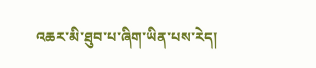འཆར་མི་ཐུབ་པ་ཞིག་ཡིན་པས་རེད།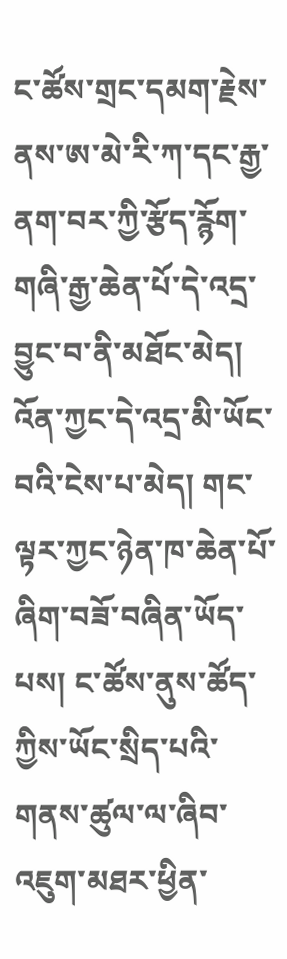ང་ཚོས་གྲང་དམག་རྗེས་ནས་ཨ་མེ་རི་ཀ་དང་རྒྱ་ནག་བར་ཀྱི་རྩོད་རྙོག་གཞི་རྒྱ་ཆེན་པོ་དེ་འདྲ་བྱུང་བ་ནི་མཐོང་མེད། འོན་ཀྱང་དེ་འདྲ་མི་ཡོང་བའི་ངེས་པ་མེད། གང་ལྟར་ཀྱང་ཉེན་ཁ་ཆེན་པོ་ཞིག་བཟོ་བཞིན་ཡོད་པས། ང་ཚོས་ནུས་ཚོད་ཀྱིས་ཡོང་སྲིད་པའི་གནས་ཚུལ་ལ་ཞིབ་འཇུག་མཐར་ཕྱིན་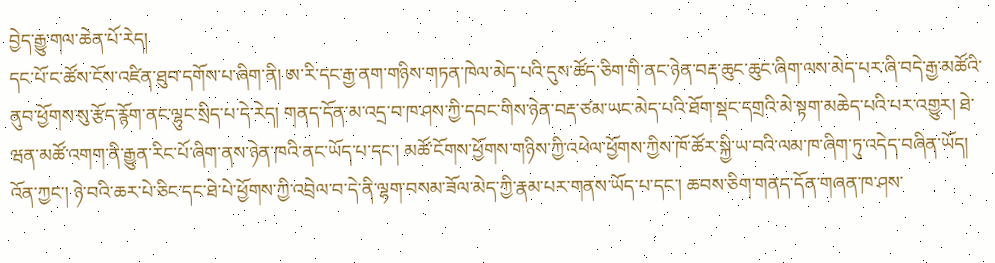བྱེད་རྒྱུ་གལ་ཆེན་པོ་རེད།
དང་པོ་ང་ཚོས་ངོས་འཛིན་ཐུབ་དགོས་པ་ཞིག་ནི། ཨ་རི་དང་རྒྱ་ནག་གཉིས་གཏན་ཁེལ་མེད་པའི་དུས་ཚོད་ཅིག་གི་ནང་ཉེན་བརྡ་ཆུང་ཆུང་ཞིག་ལས་མེད་པར་ཞི་བདེ་རྒྱ་མཚོའི་ནུབ་ཕྱོགས་སུ་རྩོད་རྙོག་ནང་ལྷུང་སྲིད་པ་དེ་རེད། གནད་དོན་མ་འདྲ་བ་ཁ་ཤས་ཀྱི་དབང་གིས་ཉེན་བརྡ་ཙམ་ཡང་མེད་པའི་ཐོག་སྡང་དགྲའི་མེ་སྟག་མཆེད་པའི་པར་འགྱུར། ཐེ་ཝན་མཚོ་འགག་ནི་རྒྱུན་རིང་པོ་ཞིག་ནས་ཉེན་ཁའི་ནང་ཡོད་པ་དང་། མཚོ་ངོགས་ཕྱོགས་གཉིས་ཀྱི་འཕེལ་ཕྱོགས་ཀྱིས་ཁོ་ཚོར་སྐྱི་ཡ་བའི་ལམ་ཁ་ཞིག་ཏུ་འདེད་བཞིན་ཡོད། འོན་ཀྱང་། ཉེ་བའི་ཆར་པེ་ཅིང་དང་ཐེ་པེ་ཕྱོགས་ཀྱི་འབྲེལ་བ་དེ་ནི་ལྷག་བསམ་ཟོལ་མེད་ཀྱི་རྣམ་པར་གནས་ཡོད་པ་དང་། ཆབས་ཅིག་གནད་དོན་གཞན་ཁ་ཤས་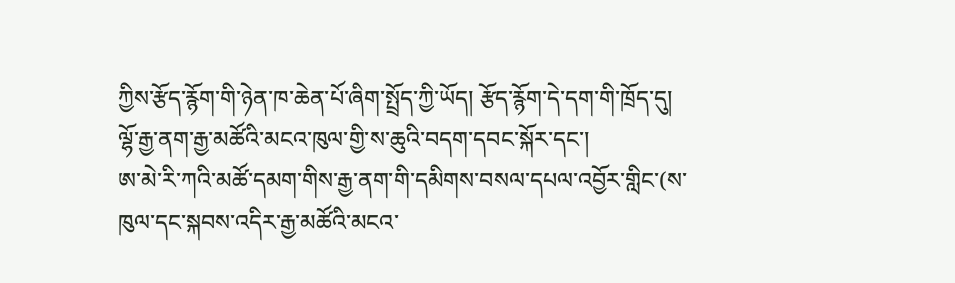ཀྱིས་རྩོད་རྙོག་གི་ཉེན་ཁ་ཆེན་པོ་ཞིག་སྤྲོད་ཀྱི་ཡོད། རྩོད་རྙོག་དེ་དག་གི་ཁྲོད་དུ།
ལྷོ་རྒྱ་ནག་རྒྱ་མཚོའི་མངའ་ཁུལ་གྱི་ས་ཆུའི་བདག་དབང་སྐོར་དང་།
ཨ་མེ་རི་ཀའི་མཚོ་དམག་གིས་རྒྱ་ནག་གི་དམིགས་བསལ་དཔལ་འབྱོར་གླིང་(ས་ཁུལ་དང་སྐབས་འདིར་རྒྱ་མཚོའི་མངའ་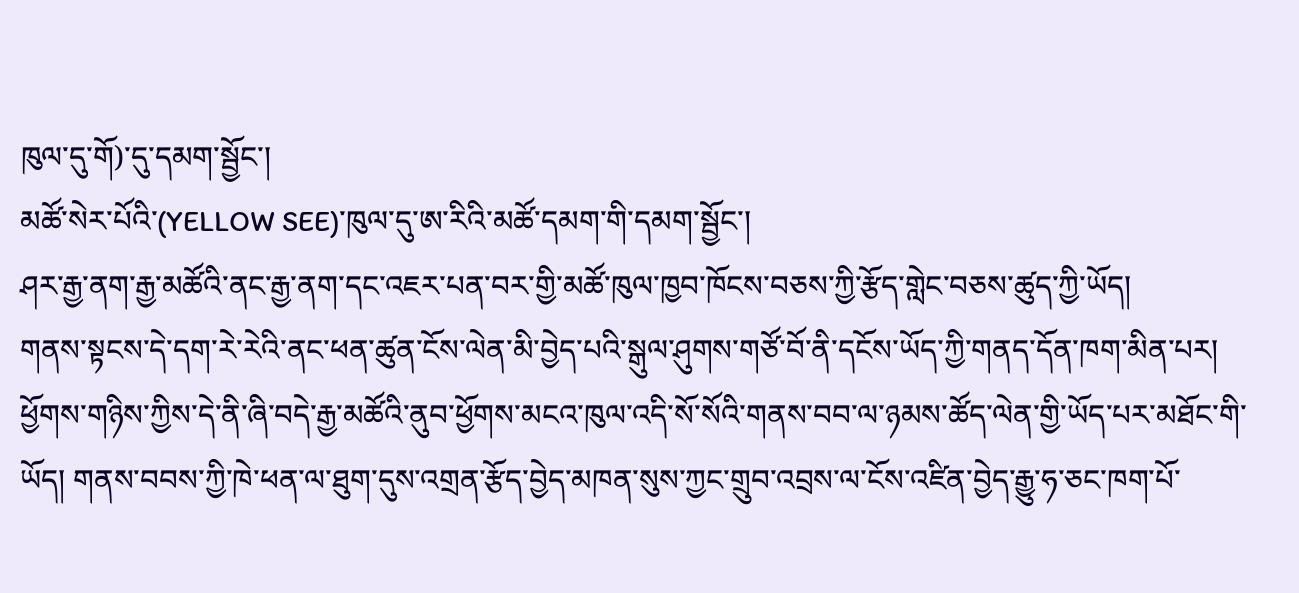ཁུལ་དུ་གོ)་དུ་དམག་སྦྱོང་།
མཚོ་སེར་པོའི་(YELLOW SEE)་ཁུལ་དུ་ཨ་རིའི་མཚོ་དམག་གི་དམག་སྦྱོང་།
ཤར་རྒྱ་ནག་རྒྱ་མཚོའི་ནང་རྒྱ་ནག་དང་འཇར་པན་བར་གྱི་མཚོ་ཁུལ་ཁྱབ་ཁོངས་བཅས་ཀྱི་རྩོད་གླེང་བཅས་ཚུད་ཀྱི་ཡོད།
གནས་སྟངས་དེ་དག་རེ་རེའི་ནང་ཕན་ཚུན་ངོས་ལེན་མི་བྱེད་པའི་སྒུལ་ཤུགས་གཙོ་བོ་ནི་དངོས་ཡོད་ཀྱི་གནད་དོན་ཁག་མིན་པར། ཕྱོགས་གཉིས་ཀྱིས་དེ་ནི་ཞི་བདེ་རྒྱ་མཚོའི་ནུབ་ཕྱོགས་མངའ་ཁུལ་འདི་སོ་སོའི་གནས་བབ་ལ་ཉམས་ཚོད་ལེན་གྱི་ཡོད་པར་མཐོང་གི་ཡོད། གནས་བབས་ཀྱི་ཁེ་ཕན་ལ་ཐུག་དུས་འགྲན་རྩོད་བྱེད་མཁན་སུས་ཀྱང་གྲུབ་འབྲས་ལ་ངོས་འཛིན་བྱེད་རྒྱུ་ཧ་ཅང་ཁག་པོ་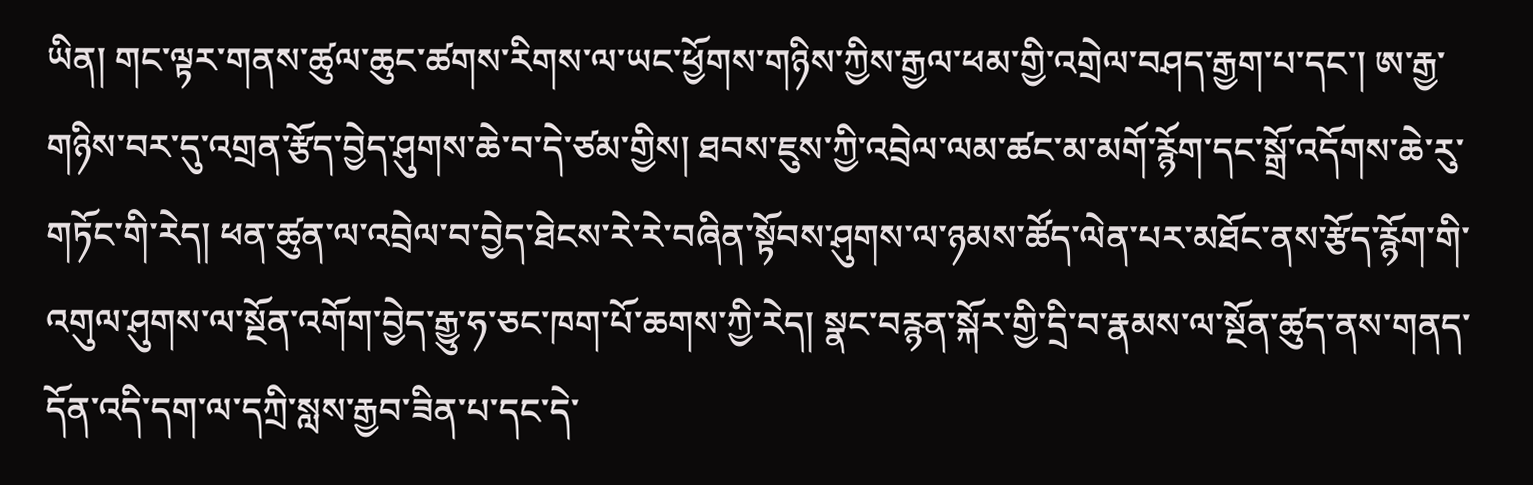ཡིན། གང་ལྟར་གནས་ཚུལ་ཆུང་ཚགས་རིགས་ལ་ཡང་ཕྱོགས་གཉིས་ཀྱིས་རྒྱལ་ཕམ་གྱི་འགྲེལ་བཤད་རྒྱག་པ་དང་། ཨ་རྒྱ་གཉིས་བར་དུ་འགྲན་རྩོད་བྱེད་ཤུགས་ཆེ་བ་དེ་ཙམ་གྱིས། ཐབས་ཇུས་ཀྱི་འབྲེལ་ལམ་ཚང་མ་མགོ་རྙོག་དང་སྒྲོ་འདོགས་ཆེ་རུ་གཏོང་གི་རེད། ཕན་ཚུན་ལ་འབྲེལ་བ་བྱེད་ཐེངས་རེ་རེ་བཞིན་སྟོབས་ཤུགས་ལ་ཉམས་ཚོད་ལེན་པར་མཐོང་ནས་རྩོད་རྙོག་གི་འགུལ་ཤུགས་ལ་སྔོན་འགོག་བྱེད་རྒྱུ་ཧ་ཅང་ཁག་པོ་ཆགས་ཀྱི་རེད། སྣང་བརྙན་སྐོར་གྱི་དྲི་བ་རྣམས་ལ་སྔོན་ཚུད་ནས་གནད་དོན་འདི་དག་ལ་དཀྲི་སླས་རྒྱབ་ཟིན་པ་དང་དེ་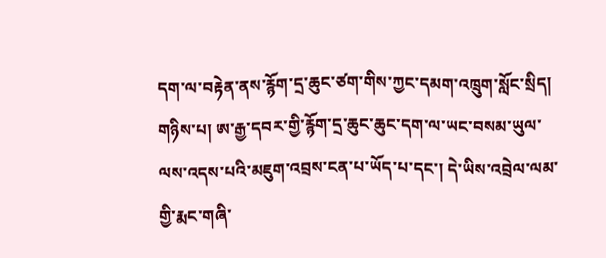དག་ལ་བརྟེན་ནས་རྙོག་དྲ་ཆུང་ཙག་གིས་ཀྱང་དམག་འཁྲུག་སློང་སྲིད།
གཉིས་པ། ཨ་རྒྱ་དབར་གྱི་རྙོག་དྲ་ཆུང་ཆུང་དག་ལ་ཡང་བསམ་ཡུལ་ལས་འདས་པའི་མཇུག་འབྲས་ངན་པ་ཡོད་པ་དང་། དེ་ཡིས་འབྲེལ་ལམ་གྱི་རྨང་གཞི་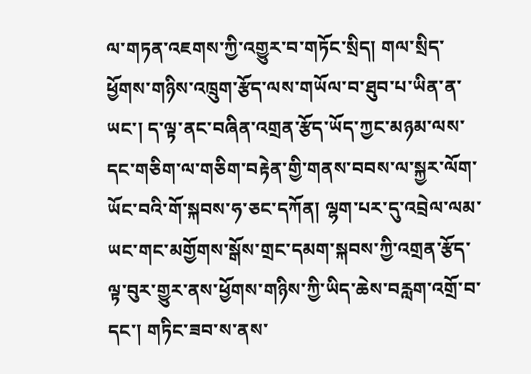ལ་གཏན་འཇགས་ཀྱི་འགྱུར་བ་གཏོང་སྲིད། གལ་སྲིད་ཕྱོགས་གཉིས་འཁྲུག་རྩོད་ལས་གཡོལ་བ་ཐུབ་པ་ཡིན་ན་ཡང་། ད་ལྟ་ནང་བཞིན་འགྲན་རྩོད་ཡོད་ཀྱང་མཉམ་ལས་དང་གཅིག་ལ་གཅིག་བརྟེན་གྱི་གནས་བབས་ལ་སྐྱར་ལོག་ཡོང་བའི་གོ་སྐབས་ཧ་ཅང་དཀོན། ལྷག་པར་དུ་འབྲེལ་ལམ་ཡང་གང་མགྱོགས་སྒོས་གྲང་དམག་སྐབས་ཀྱི་འགྲན་རྩོད་ལྟ་བུར་གྱུར་ནས་ཕྱོགས་གཉིས་ཀྱི་ཡིད་ཆེས་བརླག་འགྲོ་བ་དང་། གཏིང་ཟབ་ས་ནས་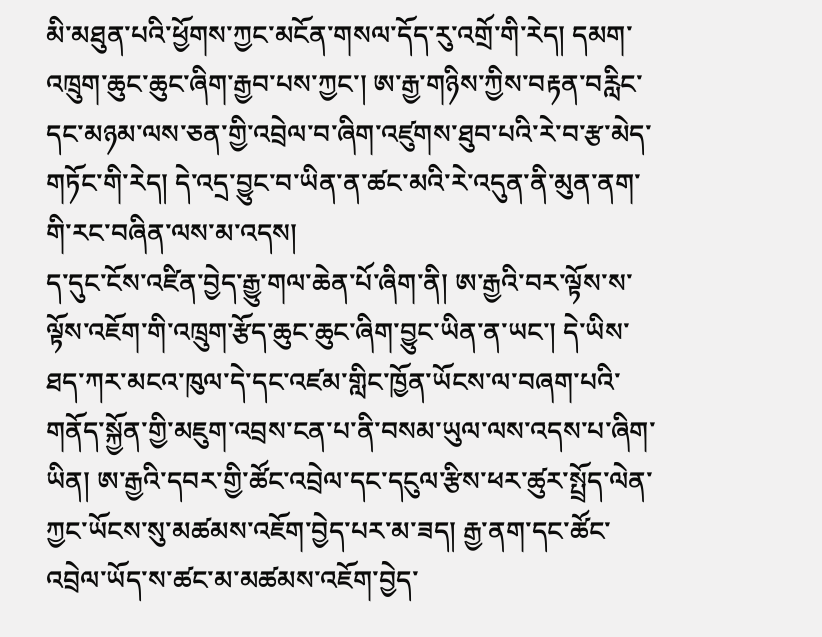མི་མཐུན་པའི་ཕྱོགས་ཀྱང་མངོན་གསལ་དོད་རུ་འགྲོ་གི་རེད། དམག་འཁྲུག་ཆུང་ཆུང་ཞིག་རྒྱབ་པས་ཀྱང་། ཨ་རྒྱ་གཉིས་ཀྱིས་བརྟན་བརླིང་དང་མཉམ་ལས་ཅན་གྱི་འབྲེལ་བ་ཞིག་འཛུགས་ཐུབ་པའི་རེ་བ་རྩ་མེད་གཏོང་གི་རེད། དེ་འདྲ་བྱུང་བ་ཡིན་ན་ཚང་མའི་རེ་འདུན་ནི་མུན་ནག་གི་རང་བཞིན་ལས་མ་འདས།
ད་དུང་ངོས་འཛིན་བྱེད་རྒྱུ་གལ་ཆེན་པོ་ཞིག་ནི། ཨ་རྒྱའི་བར་ལྟོས་ས་ལྟོས་འཇོག་གི་འཁྲུག་རྩོད་ཆུང་ཆུང་ཞིག་བྱུང་ཡིན་ན་ཡང་། དེ་ཡིས་ཐད་ཀར་མངའ་ཁུལ་དེ་དང་འཛམ་གླིང་ཁྱོན་ཡོངས་ལ་བཞག་པའི་གནོད་སྐྱོན་གྱི་མཇུག་འབྲས་ངན་པ་ནི་བསམ་ཡུལ་ལས་འདས་པ་ཞིག་ཡིན། ཨ་རྒྱའི་དབར་གྱི་ཚོང་འབྲེལ་དང་དངུལ་རྩིས་ཕར་ཚུར་སྤྲོད་ལེན་ཀྱང་ཡོངས་སུ་མཚམས་འཇོག་བྱེད་པར་མ་ཟད། རྒྱ་ནག་དང་ཚོང་འབྲེལ་ཡོད་ས་ཚང་མ་མཚམས་འཇོག་བྱེད་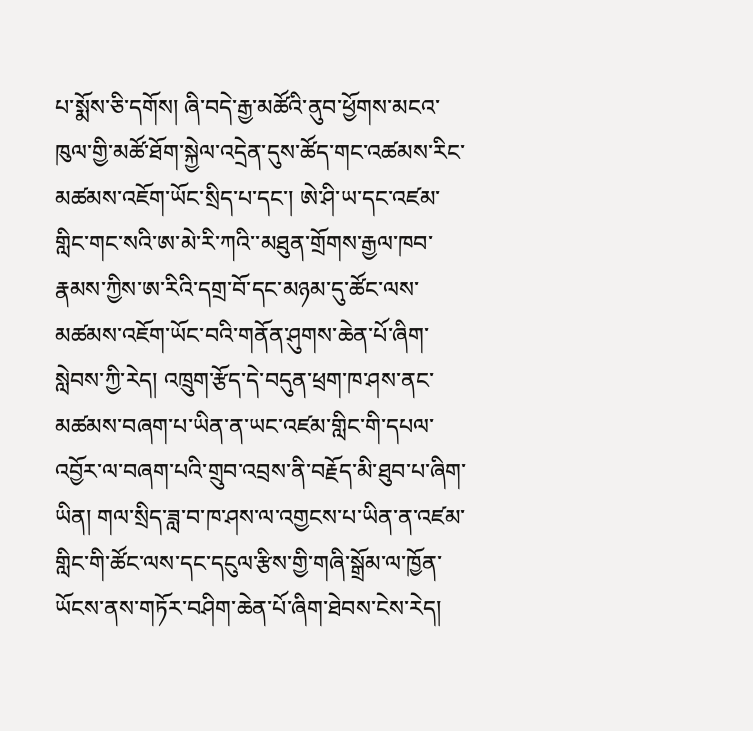པ་སྨོས་ཅི་དགོས། ཞི་བདེ་རྒྱ་མཚོའི་ནུབ་ཕྱོགས་མངའ་ཁུལ་གྱི་མཚོ་ཐོག་སྐྱེལ་འདྲེན་དུས་ཚོད་གང་འཚམས་རིང་མཚམས་འཇོག་ཡོང་སྲིད་པ་དང་། ཨེ་ཤི་ཡ་དང་འཛམ་གླིང་གང་སའི་ཨ་མེ་རི་ཀའི་་མཐུན་གྲོགས་རྒྱལ་ཁབ་རྣམས་ཀྱིས་ཨ་རིའི་དགྲ་བོ་དང་མཉམ་དུ་ཚོང་ལས་མཚམས་འཇོག་ཡོང་བའི་གནོན་ཤུགས་ཆེན་པོ་ཞིག་སླེབས་ཀྱི་རེད། འཁྲུག་རྩོད་དེ་བདུན་ཕྲག་ཁ་ཤས་ནང་མཚམས་བཞག་པ་ཡིན་ན་ཡང་འཛམ་གླིང་གི་དཔལ་འབྱོར་ལ་བཞག་པའི་གྲུབ་འབྲས་ནི་བརྗོད་མི་ཐུབ་པ་ཞིག་ཡིན། གལ་སྲིད་ཟླ་བ་ཁ་ཤས་ལ་འགྱངས་པ་ཡིན་ན་འཛམ་གླིང་གི་ཚོང་ལས་དང་དངུལ་རྩིས་གྱི་གཞི་སྒྲོམ་ལ་ཁྱོན་ཡོངས་ནས་གཏོར་བཤིག་ཆེན་པོ་ཞིག་ཐེབས་ངེས་རེད།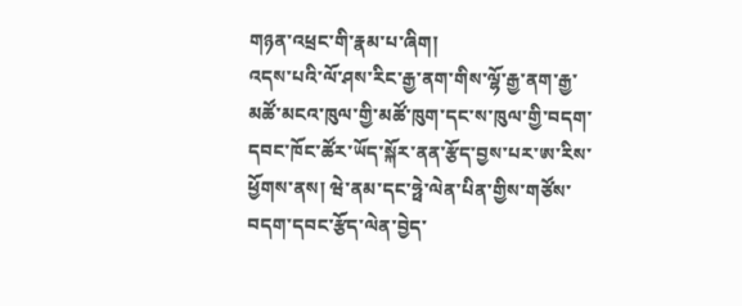གཉན་འཕྲང་གི་རྣམ་པ་ཞིག།
འདས་པའི་ལོ་ཤས་རིང་རྒྱ་ནག་གིས་ལྷོ་རྒྱ་ནག་རྒྱ་མཚོ་མངའ་ཁུལ་གྱི་མཚོ་ཁུག་དང་ས་ཁུལ་གྱི་བདག་དབང་ཁོང་ཚོར་ཡོད་སྐོར་ནན་རྩོད་བྱས་པར་ཨ་རིས་ཕྱོགས་ནས། ཝེ་ནམ་དང་ཧྥེ་ལེན་པིན་གྱིས་གཙོས་བདག་དབང་རྩོད་ལེན་བྱེད་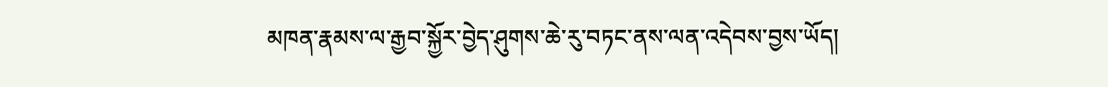མཁན་རྣམས་ལ་རྒྱབ་སྐྱོར་བྱེད་ཤུགས་ཆེ་རུ་བཏང་ནས་ལན་འདེབས་བྱས་ཡོད།